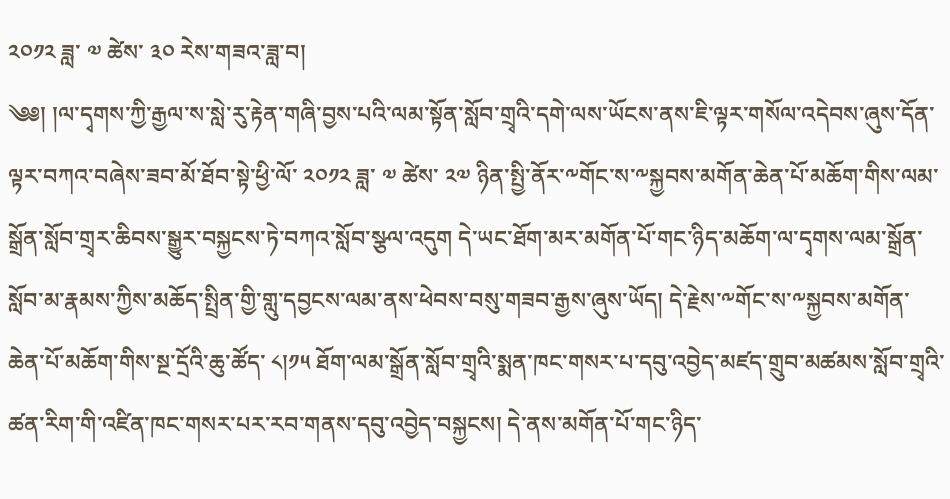༢༠༡༢ ཟླ་ ༧ ཚེས་ ༣༠ རེས་གཟའ་ཟླ་བ།
༄༅། །ལ་དྭགས་ཀྱི་རྒྱལ་ས་སླེ་རུ་རྟེན་གཞི་བྱས་པའི་ལམ་སྟོན་སློབ་གྲྭའི་དགེ་ལས་ཡོངས་ནས་ཇི་ལྟར་གསོལ་འདེབས་ཞུས་དོན་ལྟར་བཀའ་བཞེས་ཟབ་མོ་ཐོབ་སྟེ་ཕྱི་ལོ་ ༢༠༡༢ ཟླ་ ༧ ཚེས་ ༢༧ ཉིན་སྤྱི་ནོར་༸གོང་ས་༸སྐྱབས་མགོན་ཆེན་པོ་མཆོག་གིས་ལམ་སྒྲོན་སློབ་གྲྭར་ཆིབས་སྒྱུར་བསྐྱངས་ཏེ་བཀའ་སློབ་སྩལ་འདུག དེ་ཡང་ཐོག་མར་མགོན་པོ་གང་ཉིད་མཆོག་ལ་དྭགས་ལམ་སྒྲོན་སློབ་མ་རྣམས་ཀྱིས་མཆོད་སྤྲིན་གྱི་གླུ་དབྱངས་ལམ་ནས་ཕེབས་བསུ་གཟབ་རྒྱས་ཞུས་ཡོད། དེ་རྗེས་༸གོང་ས་༸སྐྱབས་མགོན་ཆེན་པོ་མཆོག་གིས་སྔ་དྲོའི་ཆུ་ཚོད་ ༨།༡༥ ཐོག་ལམ་སྒྲོན་སློབ་གྲྭའི་སྨན་ཁང་གསར་པ་དབུ་འབྱེད་མཛད་གྲུབ་མཚམས་སློབ་གྲྭའི་ཚན་རིག་གི་འཛིན་ཁང་གསར་པར་རབ་གནས་དབུ་འབྱེད་བསྐྱངས། དེ་ནས་མགོན་པོ་གང་ཉིད་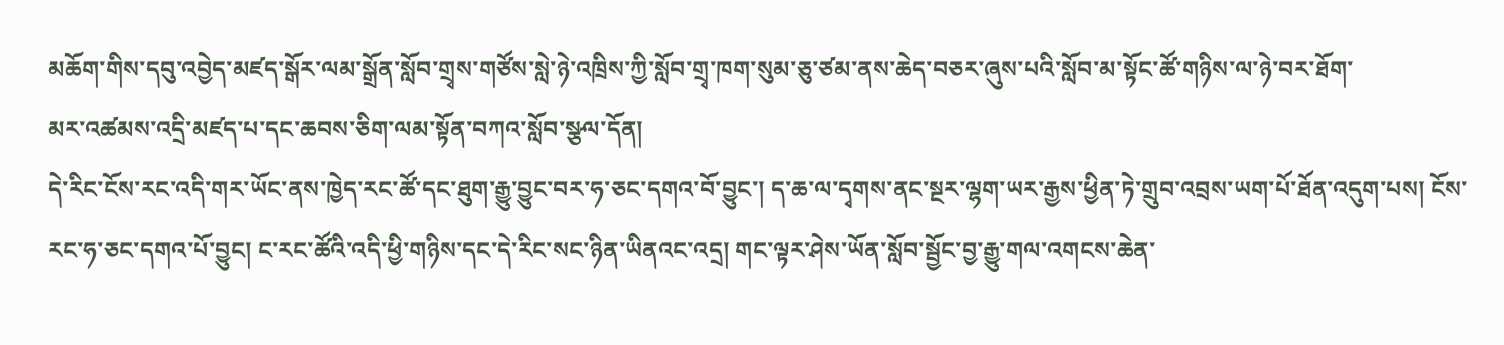མཆོག་གིས་དབུ་འབྱེད་མཛད་སྒོར་ལམ་སྒྲོན་སློབ་གྲྭས་གཙོས་སླེ་ཉེ་འཁྲིས་ཀྱི་སློབ་གྲྭ་ཁག་སུམ་ཅུ་ཙམ་ནས་ཆེད་བཅར་ཞུས་པའི་སློབ་མ་སྟོང་ཚོ་གཉིས་ལ་ཉེ་བར་ཐོག་
མར་འཚམས་འདྲི་མཛད་པ་དང་ཆབས་ཅིག་ལམ་སྟོན་བཀའ་སློབ་སྩལ་དོན།
དེ་རིང་ངོས་རང་འདི་གར་ཡོང་ནས་ཁྱེད་རང་ཚོ་དང་ཐུག་རྒྱུ་བྱུང་བར་ཧ་ཅང་དགའ་བོ་བྱུང་། ད་ཆ་ལ་དྭགས་ནང་སྔར་ལྷག་ཡར་རྒྱས་ཕྱིན་ཏེ་གྲུབ་འབྲས་ཡག་པོ་ཐོན་འདུག་པས། ངོས་རང་ཧ་ཅང་དགའ་པོ་བྱུང། ང་རང་ཚོའི་འདི་ཕྱི་གཉིས་དང་དེ་རིང་སང་ཉིན་ཡིནའང་འདྲ། གང་ལྟར་ཤེས་ཡོན་སློབ་སྦྱོང་བྱ་རྒྱུ་གལ་འགངས་ཆེན་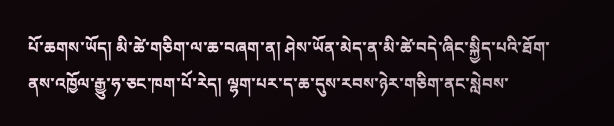པོ་ཆགས་ཡོད། མི་ཚེ་གཅིག་ལ་ཆ་བཞག་ན། ཤེས་ཡོན་མེད་ན་མི་ཚེ་བདེ་ཞིང་སྐྱིད་པའི་ཐོག་ནས་འཁྱོལ་རྒྱུ་ཧ་ཅང་ཁག་པོ་རེད། ལྷག་པར་ད་ཆ་དུས་རབས་ཉེར་གཅིག་ནང་སླེབས་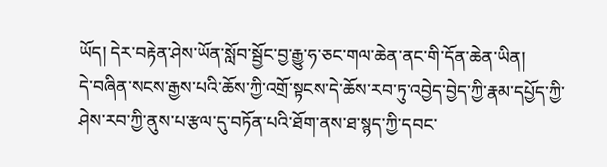ཡོད། དེར་བརྟེན་ཤེས་ཡོན་སློབ་སྦྱོང་བྱ་རྒྱུ་ཧ་ཅང་གལ་ཆེན་ནང་གི་དོན་ཆེན་ཡིན།
དེ་བཞིན་སངས་རྒྱས་པའི་ཆོས་ཀྱི་འགྲོ་སྟངས་དེ་ཆོས་རབ་ཏུ་འབྱེད་བྱེད་ཀྱི་རྣམ་དཔྱོད་ཀྱི་ཤེས་རབ་ཀྱི་ནུས་པ་རྩལ་དུ་བཏོན་པའི་ཐོག་ནས་ཐ་སྙད་ཀྱི་དབང་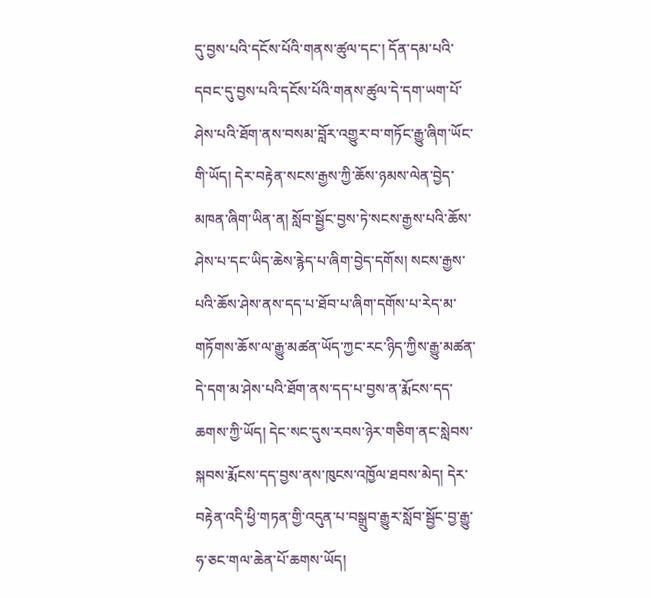དུ་བྱས་པའི་དངོས་པོའི་གནས་ཚུལ་དང་། དོན་དམ་པའི་དབང་དུ་བྱས་པའི་དངོས་པོའི་གནས་ཚུལ་དེ་དག་ཡག་པོ་ཤེས་པའི་ཐོག་ནས་བསམ་བློར་འགྱུར་བ་གཏོང་རྒྱུ་ཞིག་ཡོང་གི་ཡོད། དེར་བརྟེན་སངས་རྒྱས་ཀྱི་ཆོས་ཉམས་ལེན་བྱེད་མཁན་ཞིག་ཡིན་ན། སློབ་སྦྱོང་བྱས་ཏེ་སངས་རྒྱས་པའི་ཆོས་ཤེས་པ་དང་ཡིད་ཆེས་རྙེད་པ་ཞིག་བྱེད་དགོས། སངས་རྒྱས་པའི་ཆོས་ཤེས་ནས་དད་པ་ཐོབ་པ་ཞིག་དགོས་པ་རེད་མ་གཏོགས་ཆོས་ལ་རྒྱུ་མཚན་ཡོད་ཀྱང་རང་ཉིད་ཀྱིས་རྒྱུ་མཚན་དེ་དག་མ་ཤེས་པའི་ཐོག་ནས་དད་པ་བྱས་ན་རྨོངས་དད་ཆགས་ཀྱི་ཡོད། དེང་སང་དུས་རབས་ཉེར་གཅིག་ནང་སླེབས་སྐབས་རྨོངས་དད་བྱས་ནས་ཁུངས་འཁྱོལ་ཐབས་མེད། དེར་བརྟེན་འདི་ཕྱི་གཏན་གྱི་འདུན་པ་བསྒྲུབ་རྒྱུར་སློབ་སྦྱོང་བྱ་རྒྱུ་ཧ་ཅང་གལ་ཆེན་པོ་ཆགས་ཡོད།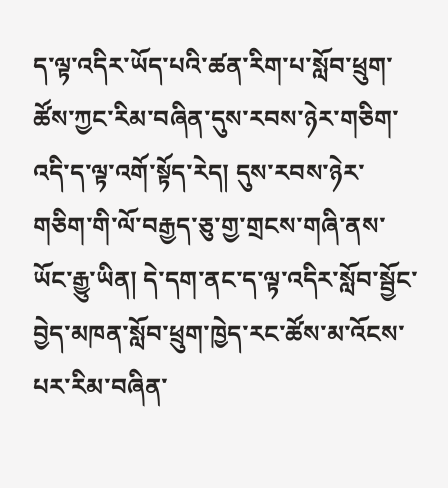ད་ལྟ་འདིར་ཡོད་པའི་ཚན་རིག་པ་སློབ་ཕྲུག་ཚོས་ཀྱང་རིམ་བཞིན་དུས་རབས་ཉེར་གཅིག་འདི་ད་ལྟ་འགོ་སྟོད་རེད། དུས་རབས་ཉེར་གཅིག་གི་ལོ་བརྒྱད་ཅུ་གྱ་གྲངས་གཞི་ནས་ཡོང་རྒྱུ་ཡིན། དེ་དག་ནང་ད་ལྟ་འདིར་སློབ་སྦྱོང་བྱེད་མཁན་སློབ་ཕྲུག་ཁྱེད་རང་ཚོས་མ་འོངས་པར་རིམ་བཞིན་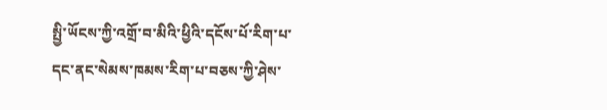སྤྱི་ཡོངས་ཀྱི་འགྲོ་བ་མིའི་ཕྱིའི་དངོས་པོ་རིག་པ་དང་ནང་སེམས་ཁམས་རིག་པ་བཅས་ཀྱི་ཤེས་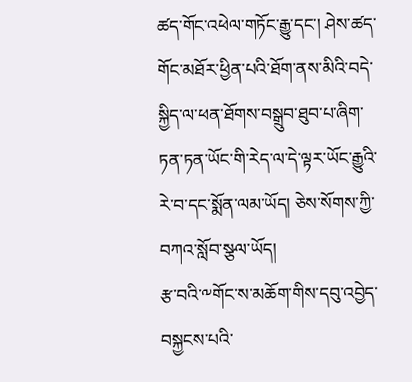ཚད་གོང་འཕེལ་གཏོང་རྒྱུ་དང་། ཤེས་ཚད་གོང་མཐོར་ཕྱིན་པའི་ཐོག་ནས་མིའི་བདེ་སྐྱིད་ལ་ཕན་ཐོགས་བསྒྲུབ་ཐུབ་པ་ཞིག་ཏན་ཏན་ཡོང་གི་རེད་ལ་དེ་ལྟར་ཡོང་རྒྱུའི་རེ་བ་དང་སྨོན་ལམ་ཡོད། ཅེས་སོགས་ཀྱི་བཀའ་སློབ་སྩལ་ཡོད།
རྩ་བའི་༸གོང་ས་མཆོག་གིས་དབུ་འབྱེད་བསྐྱངས་པའི་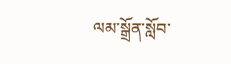ལམ་སྒྲོན་སློབ་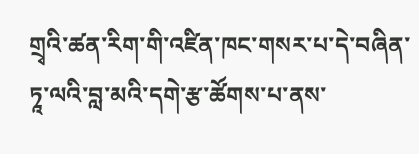གྲྭའི་ཚན་རིག་གི་འཛིན་ཁང་གསར་པ་དེ་བཞིན་ཏཱ་ལའི་བླ་མའི་དགེ་རྩ་ཚོགས་པ་ནས་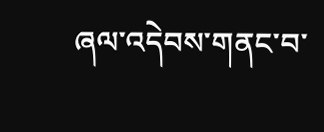ཞལ་འདེབས་གནང་བ་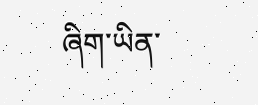ཞིག་ཡིན་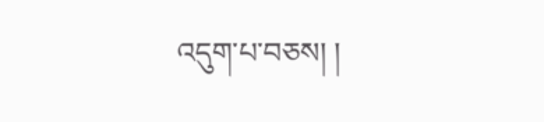འདུག་པ་བཅས། །